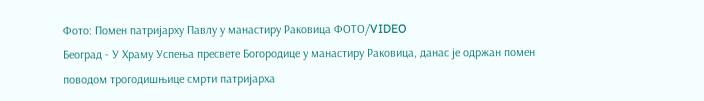Фото: Помен патријарху Павлу у манастиру Раковица ФОТО/VIDEO
Београд - У Храму Успења пресвете Богородице у манастиру Раковица, данас је одржан помен поводом трогодишњице смрти патријарха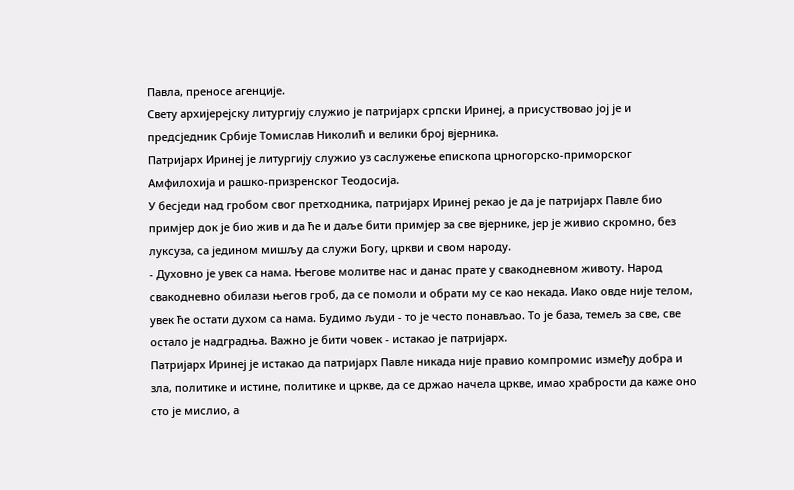Павла, преносе агенције.
Свету архијерејску литургију служио је патријарх српски Иринеј, а присуствовао јој је и предсједник Србије Томислав Николић и велики број вјерника.
Патријарх Иринеј је литургију служио уз саслужење епископа црногорско-приморског Амфилохија и рашко-призренског Теодосија.
У бесједи над гробом свог претходника, патријарх Иринеј рекао је да је патријарх Павле био примјер док је био жив и да ће и даље бити примјер за све вјернике, јер је живио скромно, без луксуза, са једином мишљу да служи Богу, цркви и свом народу.
- Духовно је увек са нама. Његове молитве нас и данас прате у свакодневном животу. Народ свакодневно обилази његов гроб, да се помоли и обрати му се као некада. Иако овде није телом, увек ће остати духом са нама. Будимо људи - то је често понављао. То је база, темељ за све, све остало је надградња. Важно је бити човек - истакао је патријарх.
Патријарх Иринеј је истакао да патријарх Павле никада није правио компромис између добра и зла, политике и истине, политике и цркве, да се држао начела цркве, имао храбрости да каже оно сто је мислио, а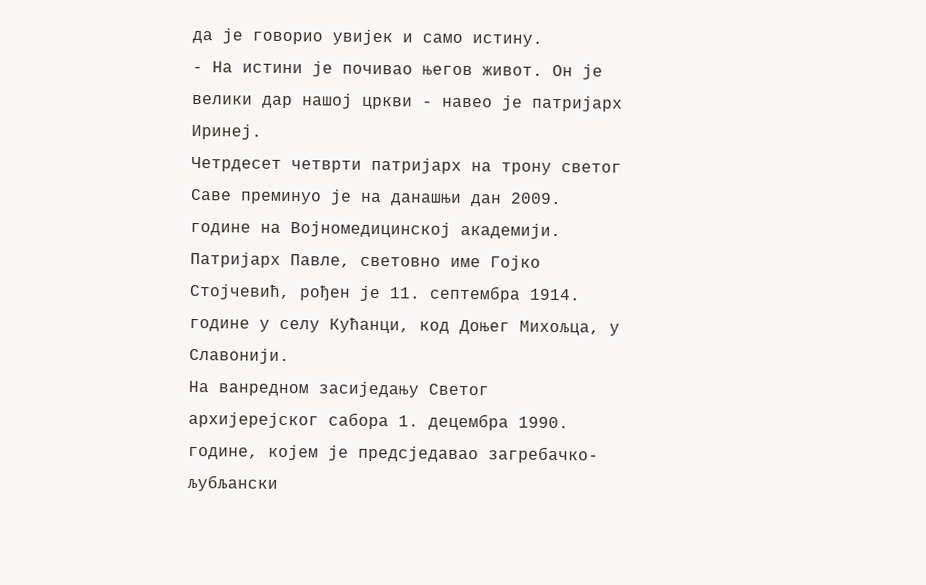да је говорио увијек и само истину.
- На истини је почивао његов живот. Он је велики дар нашој цркви - навео је патријарх Иринеј.
Четрдесет четврти патријарх на трону светог Саве преминуо је на данашњи дан 2009. године на Војномедицинској академији.
Патријарх Павле, световно име Гојко Стојчевић, рођен је 11. септембра 1914. године у селу Кућанци, код Доњег Михољца, у Славонији.
На ванредном засиједању Светог архијерејског сабора 1. децембра 1990. године, којем је предсједавао загребачко-љубљански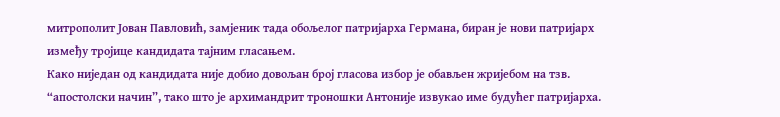митрополит Јован Павловић, замјеник тада обољелог патријарха Германа, биран је нови патријарх између тројице кандидата тајним гласањем.
Како ниједан од кандидата није добио довољан број гласова избор је обављен жријебом на тзв. “апостолски начин”, тако што је архимандрит троношки Антоније извукао име будућег патријарха.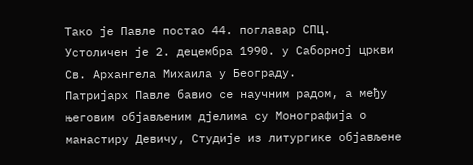Тако је Павле постао 44. поглавар СПЦ.
Устоличен је 2. децембра 1990. у Саборној цркви Св. Архангела Михаила у Београду.
Патријарх Павле бавио се научним радом, а међу његовим објављеним дјелима су Монографија о манастиру Девичу, Студије из литургике објављене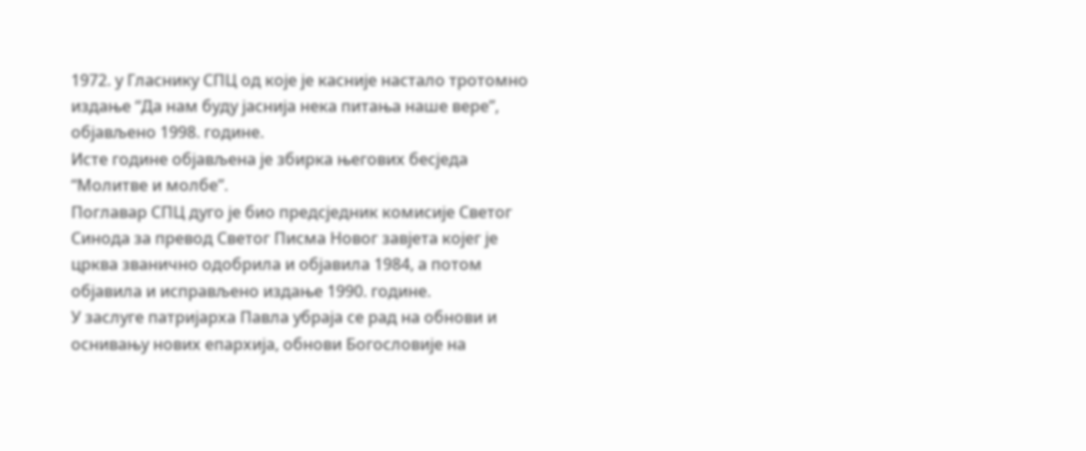1972. у Гласнику СПЦ од које је касније настало тротомно издање “Да нам буду јаснија нека питања наше вере”, објављено 1998. године.
Исте године објављена је збирка његових бесједа “Молитве и молбе”.
Поглавар СПЦ дуго је био предсједник комисије Светог Синода за превод Светог Писма Новог завјета којег је црква званично одобрила и објавила 1984, а потом објавила и исправљено издање 1990. године.
У заслуге патријарха Павла убраја се рад на обнови и оснивању нових епархија, обнови Богословије на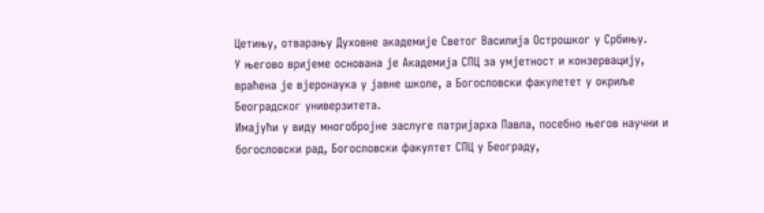Цетињу, отварању Духовне академије Светог Василија Острошког у Србињу.
У његово вријеме основана је Академија СПЦ за умјетност и конзервацију, враћена је вјеронаука у јавне школе, а Богословски факулетет у окриље Београдског универзитета.
Имајући у виду многобројне заслуге патријарха Павла, посебно његов научни и богословски рад, Богословски факултет СПЦ у Београду,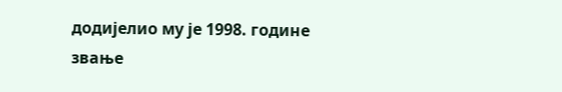додијелио му је 1998. године звање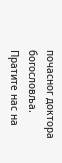почасног доктора богословља.
Пратите нас на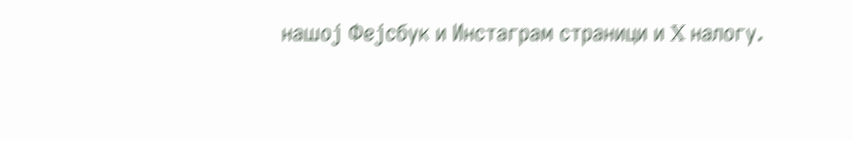нашој Фејсбук и Инстаграм страници и X налогу.